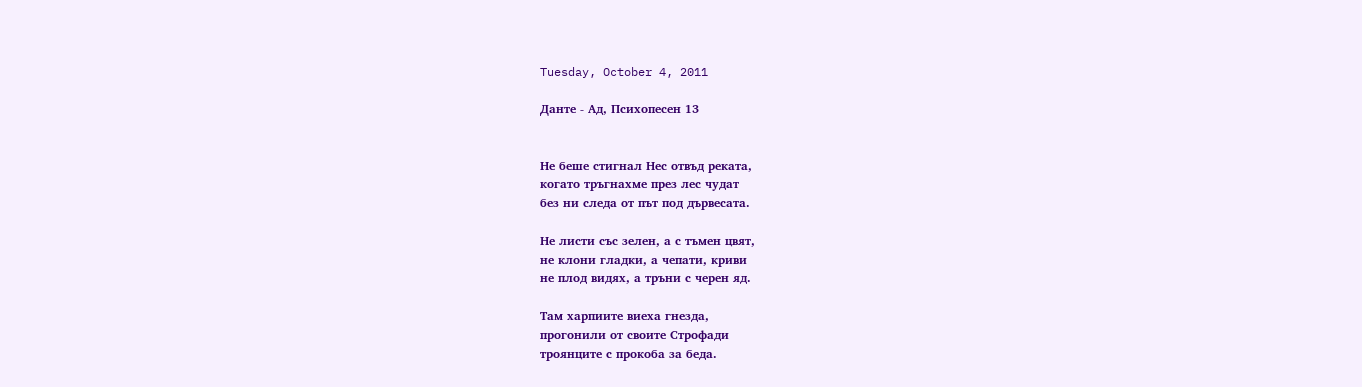Tuesday, October 4, 2011

Данте - Ад, Психопесен 13


Не беше стигнал Нес отвъд реката,
когато тръгнахме през лес чудат
без ни следа от път под дървесата.

Не листи със зелен, а с тъмен цвят,
не клони гладки, а чепати, криви
не плод видях, а тръни с черен яд.

Там харпиите виеха гнезда,
прогонили от своите Строфади
троянците с прокоба за беда.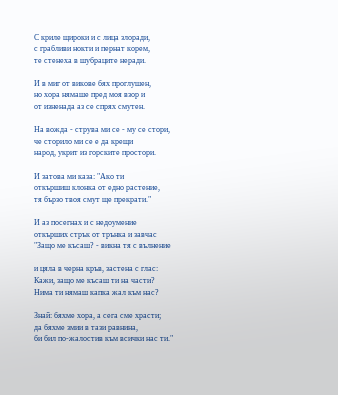С криле щироки и с лица злоради,
с грабливи нокти и пернат корем,
те стенеха в шубраците неради.

И в миг от викове бях проглушен,
но хора нямаше пред моя взор и
от изненада аз се спрях смутен.

На вожда - струва ми се - му се стори,
че сторило ми се е да крещи
народ, укрит из горските простори.

И затова ми каза: "Ако ти
откършиш клонка от едно растение,
тя бързо твоя смут ще прекрати."

И аз посегнах и с недоумение
откърших стрък от трънка и завчас
"Защо ме късаш? - викна тя с вълнение

и цяла в черна кръв, застена с глас:
Кажи, защо ме късаш ти на части?
Нима ти нямаш капка жал към нас?

Знай: бяхме хора, а сега сме храсти;
да бяхме змии в тази равнина,
би бил по-жалостив към всички нас ти."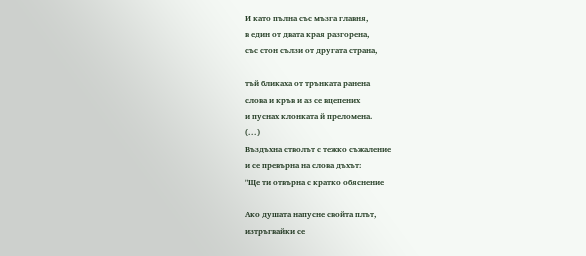И като пълна със мъзга главня,
в един от двата края разгорена,
със стон сълзи от другата страна,

тъй бликаха от трънката ранена
слова и кръв и аз се вцепених
и пуснах клонката й преломена.
(...)
Въздъхна стволът с тежко съжаление
и се превърна на слова дъхът:
"Ще ти отвърна с кратко обяснение

Ако душата напусне свойта плът,
изтръгвайки се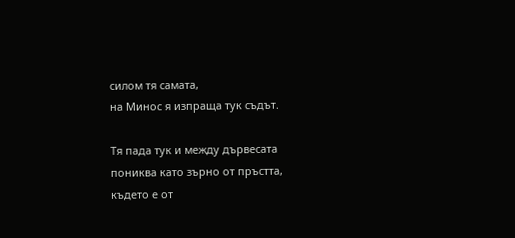силом тя самата,
на Минос я изпраща тук съдът.

Тя пада тук и между дървесата
пониква като зърно от пръстта,
където е от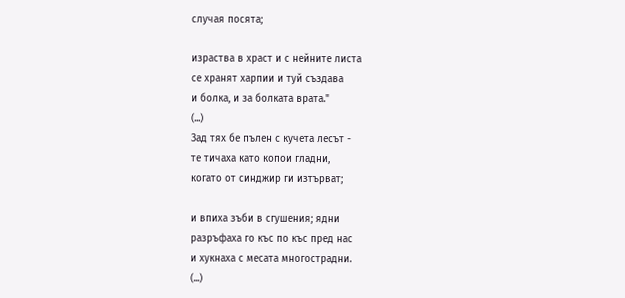случая посята;

израства в храст и с нейните листа
се хранят харпии и туй създава
и болка, и за болката врата."
(...)
Зад тях бе пълен с кучета лесът -
те тичаха като копои гладни,
когато от синджир ги изтърват;

и впиха зъби в сгушения; ядни
разръфаха го къс по къс пред нас
и хукнаха с месата многострадни.
(...)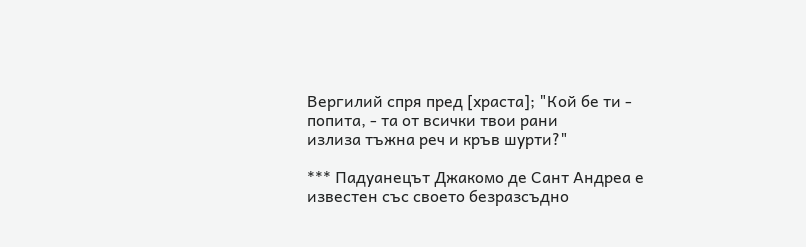Вергилий спря пред [храста]; "Кой бе ти -
попита, - та от всички твои рани
излиза тъжна реч и кръв шурти?"

*** Падуанецът Джакомо де Сант Андреа е известен със своето безразсъдно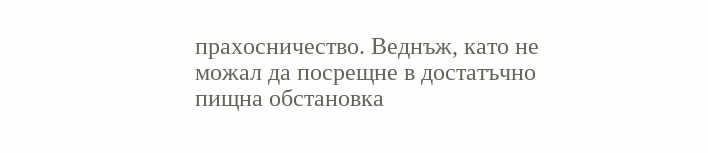прахосничество. Веднъж, като не можал да посрещне в достатъчно пищна обстановка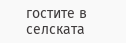гостите в селската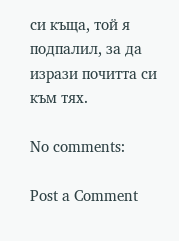си къща, той я подпалил, за да изрази почитта си към тях.

No comments:

Post a Comment